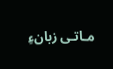مـاتـی زبانءِ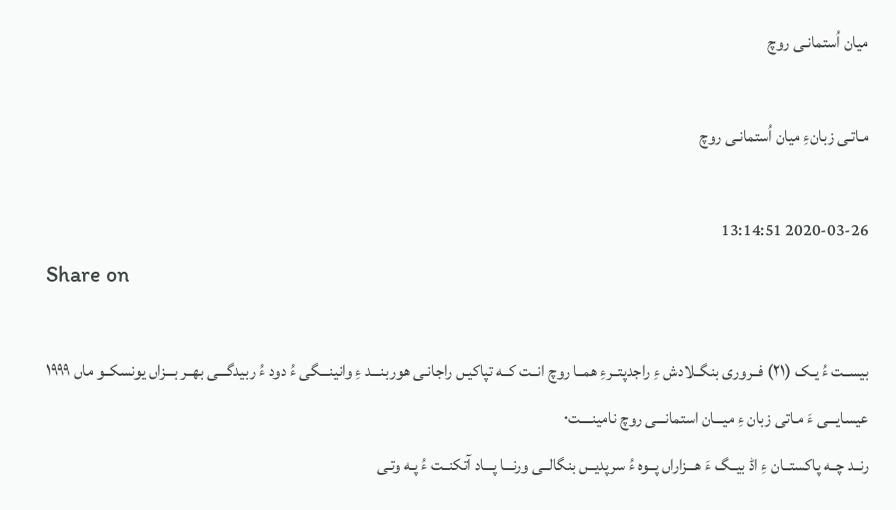میان اُستمانـی روچ

مـاتـی زبانءِ میان اُستمانـی روچ

2020-03-26 13:14:51
Share on

بیســت ءُ یـک (۲۱) فــروری بنگــلادش ءِ راجدپتــرءِ همــا روچ انــت کــه تپاکیـں راجانـی هوربنـــد ءِ وانینـــگی ءُ دود ءُ ربیدگـــی بهــر بـــزاں یونسکــو ماں ۱۹۹۹ عیسایـــی ءَ مـاتی زبان ءِ میـــان استمانـــی روچ نامینــــت۰
رنــد چــه پاکستــان ءِ اڈ بیــگ ءَ هـــزاراں پــوه ءُ سرپدیــں بنگالــی ورنـــا پـــاد آتکنــت ءُ پـه وتـی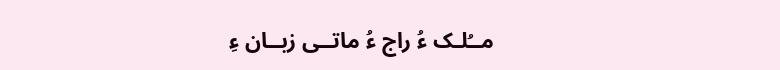مــُلـک ءُ راج ءُ ماتــی زبــان ءِ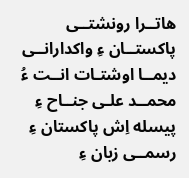هاتــرا رونشتــی پاکستــان ءِ واکدارانــی دیمــا اوشتـات انــت ءُ محمــد علـی جنــاح ءِ پیسله اِش پاکستان ءِ رسمــی زبان ءِ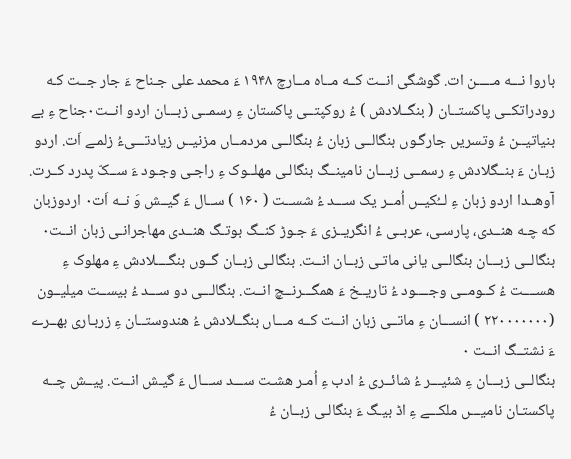باروا نـــه مـــــن ات. گوشگی انــت کــه مــاه مــارچ ۱۹۴۸ ءَ محمد علی جـناح ءَ جار جــت کـه رودراتکــی پاکستــان ( بنگــلادش ) ءُ روکپتــی پاکستان ءِ رسمــی زبـــان اردو انــت۰جناح ءِ بے بنیاتیــن ءُ وتسریں جارگـوں بنگالــی زبان ءُ بنگالــی مردمــاں مزنیــں زیادتـــیءُ زلمـے اَت. اردو زبـان ءَ بنــگلادش ءِ رسمــی زبـــان نامینــگ بنگالـی مهلــوک ءِ راجـی وجـود ءَ ســکّ پدرد کــرت. آوهــدا اردو زبان ءِ لــُکیــں اُمــر یک ســـد ءُ شســت ( ۱۶۰ ) ســال ءَ گیــش وَ نــه اَت۰ اردوزبان که چـه هنــدی، پارسـی، عربــی ءُ انگریــزی ءَ جـوڑ کنــگ بوتـگ هنــدی مهاجرانـی زبان انــت۰
بنگالــی زبـــان بنگالــی یانی ماتـی زبــان انــت. بنگالـی زبــان گــوں بنگــــلادش ءِ مهلوک ءِ هســــت ءُ کــومــی وجــــود ءُ تاریــخ ءَ همگـــرنــچ انــت. بنگالـــی دو ســـد ءُ بیســت میلیــون (۲۲۰۰۰۰۰۰۰ ) انســـان ءِ ماتــی زبان انــت کــه مـــاں بنگــلادش ءُ هندوستــان ءِ زربـاری بهــرے ءَ نشتــگ انــت ۰
بنگالــی زبـــان ءِ شئیـــر ءُ شائــری ءُ ادب ءِ اُمـر هشـت ســـد ســـال ءَ گیـش انــت. پیــش چــه پاکستـان نامیـــں ملکـــے ءِ اڈ بیـگ ءَ بنگالـی زبــان ءُ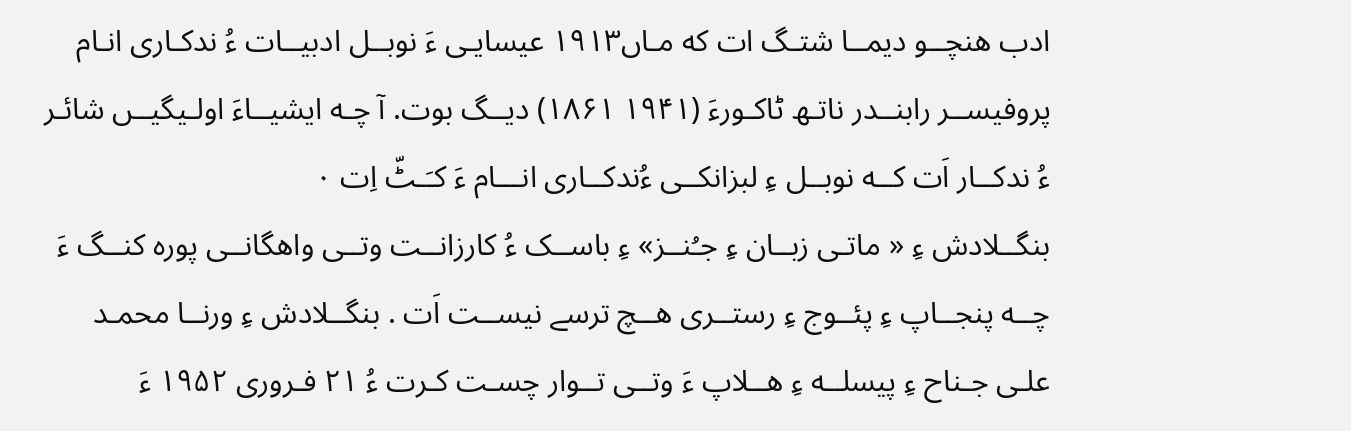ادب هنچــو دیمــا شتـگ ات که مـاں۱۹۱۳ عیسایـی ءَ نوبــل ادبیــات ءُ ندکـاری انـام پروفیســر رابنــدر ناتـھ ٹاکـورءَ (۱۹۴۱ ۱۸۶۱) دیــگ بوت. آ چـه ایشیــاءَ اولـیگیــں شائـر ءُ ندکــار اَت کــه نوبــل ءِ لبزانکــی ءُندکــاری انـــام ءَ کـَـٹّ اِت ۰
بنگــلادش ءِ « ماتـی زبــان ءِ جـُنــز» ءِ باســک ءُ کارزانــت وتــی واهگانــی پوره کنــگ ءَ چــه پنجــاپ ءِ پئــوج ءِ رستــری هــچ ترسے نیســت اَت . بنگــلادش ءِ ورنــا محمـد علـی جـناح ءِ پیسلــه ءِ هــلاپ ءَ وتــی تــوار چسـت کـرت ءُ ۲۱ فـروری ۱۹۵۲ ءَ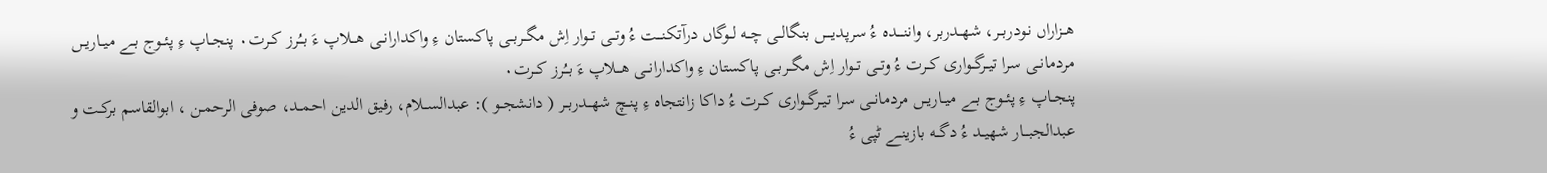هــزاراں نـودربــر، شهــدربر، واننــــده ءُ سرپدیــــں بنگالــی چــه لــوگاں درآتکنـــت ءُ وتــی تــوار اِش مگــربــی پاکستان ءِ واکدارانــی هـــلاپ ءَ بــُرز کــرت۰ پنجــاپ ءِ پئــوج بــے میــاریــں مردمانــی سرا تیــرگــواری کــرت ءُ وتــی تــوار اِش مگــربــی پاکستان ءِ واکدارانــی هـــلاپ ءَ بــُرز کــرت۰
پنجــاپ ءِ پئــوج بــے میــاریــں مردمانــی سرا تیــرگــواری کــرت ءُ داکا زانتجاه ءِ پنــچ شهــدربــر ( دانشجــو ): عبدالســلام، رفیق الدین احمــد، صوفی الرحمـن ، ابوالقاسم برکـت و عبدالجبـــار شهیــد ءُ دگــه بازینــے ٹپی ءُ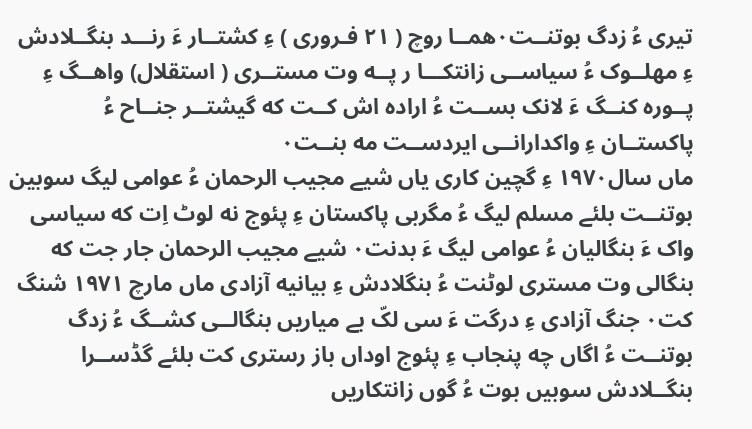تیری ءُ زدگ بوتنــت۰همــا روچ ( ۲۱ فـروری ) ءِ کشتــار ءَ رنـــد بنگــلادش ءِ مهلــوک ءُ سیاســی زانتکـــا ر پــه وت مستــری ( استقلال) واهــگ ءِ پــوره کنــگ ءَ لانک بســت ءُ اراده اش کــت که گیشتــر جنــاح ءُ پاکستــان ءِ واکدارانــی ایردســت مه بنــت۰
ماں سال۱۹۷۰ ءِ گچین کاری یاں شیے مجیب الرحمان ءُ عوامی لیگ سوبین بوتنــت بلئے مسلم لیگ ءُ مگربی پاکستان ءِ پئوج نه لوٹ اِت که سیاسی واک ءَ بنگالیان ءُ عوامی لیگ ءَ بدنت۰ شیے مجیب الرحمان جار جت که بنگالی وت مستری لوٹنت ءُ بنگلادش ءِ بیانیه آزادی ماں مارچ ۱۹۷۱ شنگ کت۰ جنگ آزادی ءِ درگت ءَ سی لکّ بے میاریں بنگالــی کشــگ ءُ زدگ بوتنــت ءُ اگاں چه پنجاب ءِ پئوج اوداں باز رستری کت بلئے گڈســرا بنگــلادش سوبیں بوت ءُ گوں زانتکاریں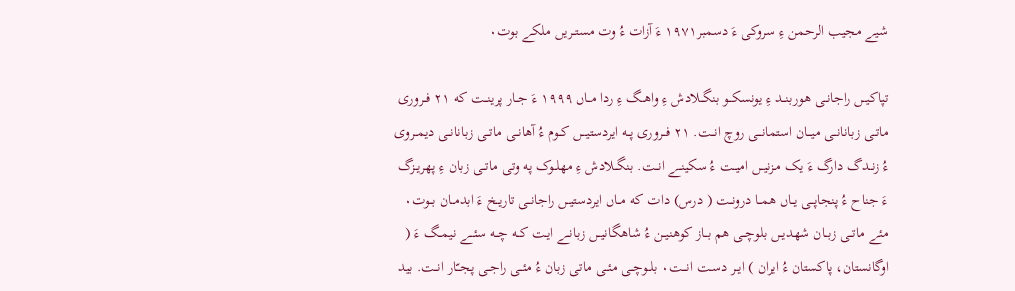شیے مجیب الرحمن ءِ سروکی ءَ دسمبر۱۹۷۱ ءَ آزات ءُ وت مستــریں ملکے بوت۰

تپاکیــں راجانــی هوربنــد ءِ یونسکــو بنگــلادش ءِ واهــگ ءِ ردا مــاں ۱۹۹۹ ءَ جــار پرینــت که ۲۱ فــروری ماتــی زبانانــی میـــان استمانـــی روچ انــت. ۲۱ فــروری پــه ایردستیـــں کــوم ءُ آهانــی ماتــی زبانانــی دیمــروی ءُ زنــدگ دارگ ءَ یک مـزنیــں امیــت ءُ سکینــے انــت. بنگــلادش ءِ مهلــوک په وتی ماتــی زبان ءِ پهریــزگ ءَ جناح ءُ پنجاپــی یــاں همــا درونــت ( درس) دات که مــاں ایردستیــں راجانــی تاریــخ ءَ ابدمــان بــوت۰ مئے ماتــی زبــان شهدیــں بلوچــی هم بــاز کوهنیــن ءُ شاهگانیــں زبانــے ایـت کــه چــه سئـــے نیمــگ ءَ ( اوگانستان، پاکستان ءُ ایران ) ایــر دسـت انـــت۰ بلــوچــی مئــی ماتی زبان ءُ مئــی راجــی پجــّار انــت. بید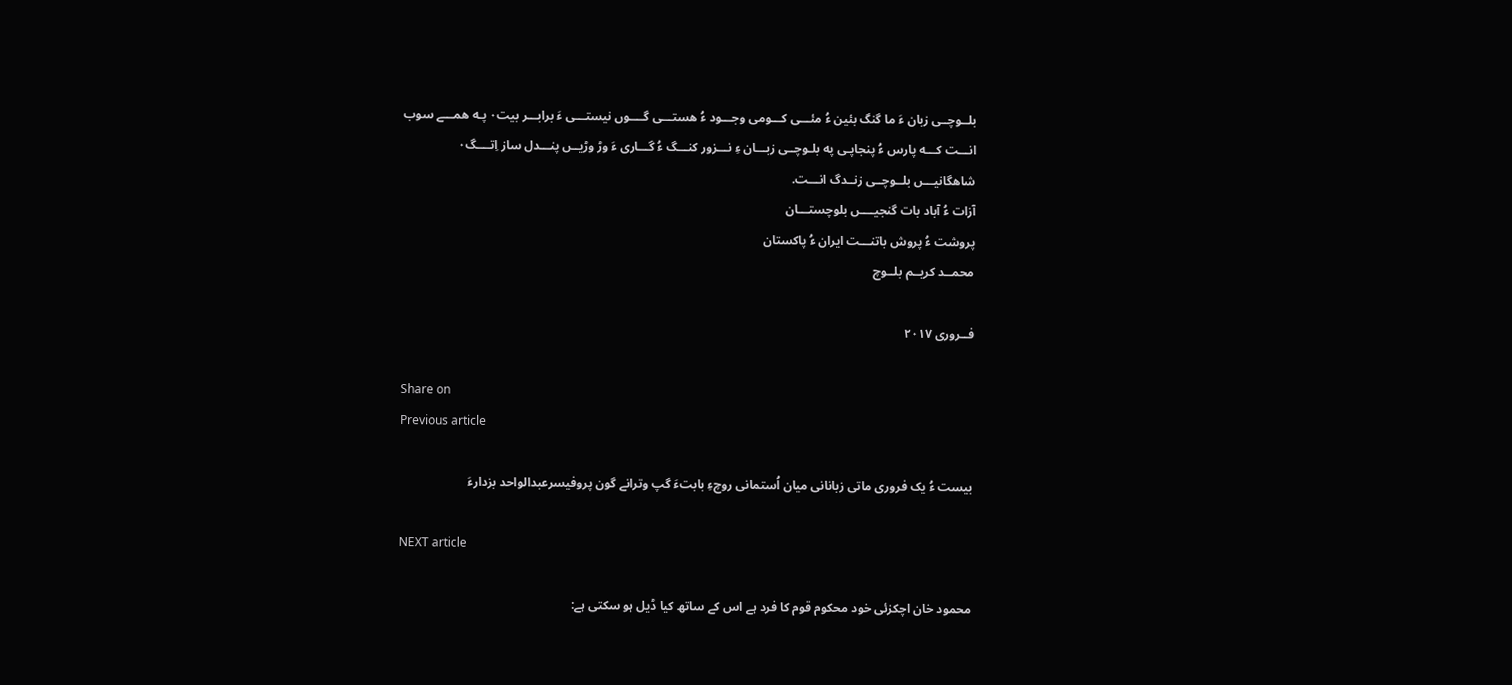بلــوچــی زبان ءَ ما گنگ بئین ءُ مئـــی کـــومی وجـــود ءُ هستـــی گــــوں نیستـــی ءَ برابـــر بیت۰ پـه همـــے سوب انـــت کـــه پارس ءُ پنجاپـی په بلـوچــی زبـــان ءِ نـــزور کنـــگ ءُ گـــاری ءَ وڑ وڑیــں پنـــدل ساز اِتــــگ۰
شاهگانیـــں بلــوچــی زنــدگ انـــت.
آزات ءُ آباد بات گنجيــــں بلوچستـــان
پروشت ءُ پروش باتنـــت ايران ءُ پاکستان
محمــد کریــم بلــوچ

فــروری ۲۰۱۷

Share on
Previous article

بیست ءُ یک فروری ماتی زبانانی میان اُستمانی روچءِ بابتءَ گپ وترانے گون پروفیسرعبدالواحد بزدارءَ

NEXT article

محمود خان اچکزئی خود محکوم قوم کا فرد ہے اس کے ساتھ کیا ڈیل ہو سکتی ہے: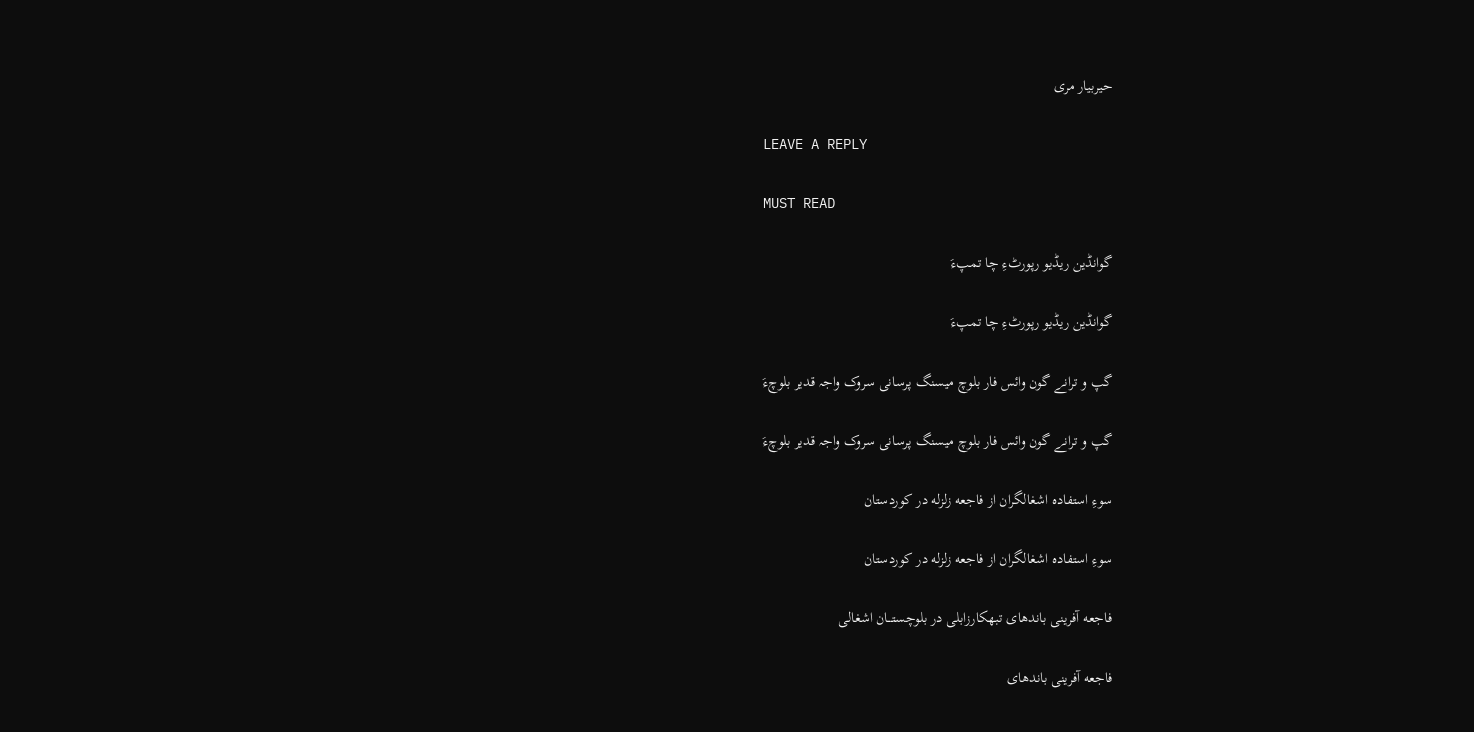حیربیار مری

LEAVE A REPLY

MUST READ

گوانڈین ریڈیو رپورٹءِ چا تمپءَ

گوانڈین ریڈیو رپورٹءِ چا تمپءَ

گپ و ترانے گون وائس فار بلوچ میسنگ پرسانی سروک واجہ قدیر بلوچءَ

گپ و ترانے گون وائس فار بلوچ میسنگ پرسانی سروک واجہ قدیر بلوچءَ

سوءِ استفاده اشغالگران از فاجعه زلزله در کوردستان

سوءِ استفاده اشغالگران از فاجعه زلزله در کوردستان

فاجعه آفرینی باندهای تبهکارزابلی در بلوچستـــان اشغالی

فاجعه آفرینی باندهای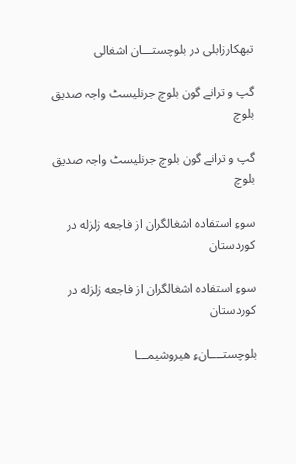تبهکارزابلی در بلوچستـــان اشغالی

گپ و ترانے گون بلوچ جرنلیسٹ واجہ صدیق بلوچ

گپ و ترانے گون بلوچ جرنلیسٹ واجہ صدیق بلوچ

سوءِ استفاده اشغالگران از فاجعه زلزله در کوردستان

سوءِ استفاده اشغالگران از فاجعه زلزله در کوردستان

بلوچستــــانءِ هیروشیمـــا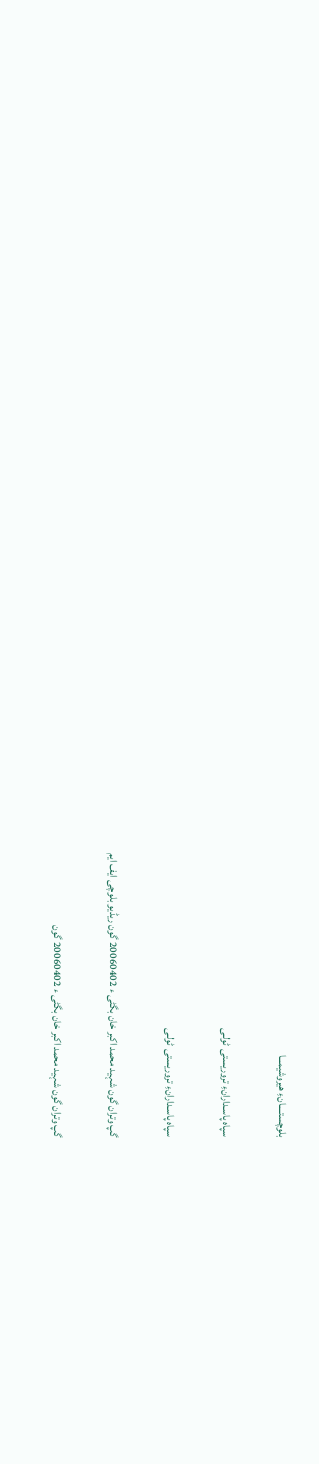بلوچستــــانءِ هیروشیمـــا

سپاه پاسـدارانءِ تروریستی ٹولـی

سپاه پاسـدارانءِ تروریستی ٹولـی

گپ وتران گون شہید محمد اکبر خان بگٹی ء 20060402 گون ریڈیو بلوچی ایف ایم

گپ وتران گون شہید محمد اکبر خان بگٹی ء 20060402 گون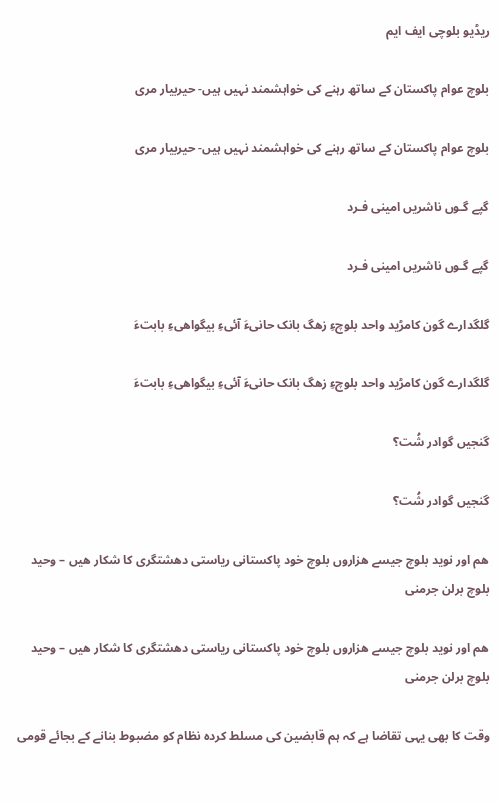ریڈیو بلوچی ایف ایم

بلوچ عوام پاکستان کے ساتھ رہنے کی خواہشمند نہیں ہیں- حیربیار مری

بلوچ عوام پاکستان کے ساتھ رہنے کی خواہشمند نہیں ہیں- حیربیار مری

گپے گـوں ناشریں امینی فـرد

گپے گـوں ناشریں امینی فـرد

گلگدارے گون کامڑید واحد بلوچءِ زهگ بانک حانیءَ آئیءِ بیگواهیءِ بابتءَ

گلگدارے گون کامڑید واحد بلوچءِ زهگ بانک حانیءَ آئیءِ بیگواهیءِ بابتءَ

گنجیں گوادر شُت؟

گنجیں گوادر شُت؟

هم اور نوید بلوچ جیسے هزاروں بلوچ خود پاکستانی ریاستی دهشتگری کا شکار هیں – وحید بلوچ برلن جرمنی

هم اور نوید بلوچ جیسے هزاروں بلوچ خود پاکستانی ریاستی دهشتگری کا شکار هیں – وحید بلوچ برلن جرمنی

وقت کا بھی یہی تقاضا ہے کہ ہم قابضین کی مسلط کردہ نظام کو مضبوط بنانے کے بجائے قومی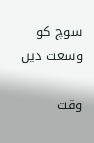سوچ کو وسعت دیں

وقت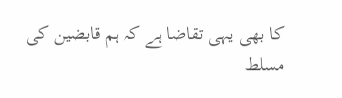کا بھی یہی تقاضا ہے کہ ہم قابضین کی مسلط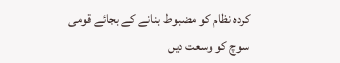کردہ نظام کو مضبوط بنانے کے بجائے قومی سوچ کو وسعت دیں